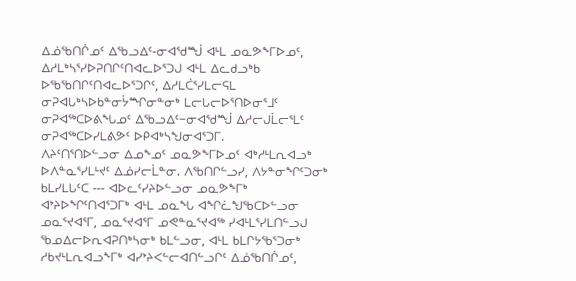ᐃᓅᖃᑎᒌᓄᑦ ᐃᖃᓗᐃᑦ-ᓂᐊᖁᙴ ᐊᒻᒪ ᓄᓇᕗᖕᒥᐅᓄᑦ, ᐃᓱᒪᒃᓴᕐᓯᐅᕈᑎᒋᑦᑎᐊᓚᐅᕐᑐᒍ ᐊᒻᒪ ᐃᓚᑯᓗᒃᑲ ᐅᖃᖃᑎᒋᑦᑎᐊᓚᐅᕐᑐᒋᑦ, ᐃᓱᒪᑖᕐᓯᒪᓕᕋᒪ ᓂᕈᐊᒐᒃᓴᐅᑲᓐᓂᔮᙱᓂᓐᓂᒃ ᒪᓕᒐᓕᐅᕐᑎᐅᓂᕐᒧᑦ ᓂᕈᐊᖅᑕᐅᕕᖓᓄᑦ ᐃᖃᓗᐃᑦ−ᓂᐊᖁᙴ ᐃᓱᓕᒍᒫᓕᕐᒪᑦ ᓂᕈᐊᖅᑕᐅᓯᒪᕕᕗᑦ ᐅᑭᐊᒃᓴᖑᓂᐊᕐᑐᒥ.
ᐱᔨᑦᑎᕐᑎᐅᓪᓗᓂ ᐃᓄᖕᓄᑦ ᓄᓇᕗᖕᒥᐅᓄᑦ ᐊᒃᓱᒻᒪᕆᐊᓗᒃ ᐅᐱᓐᓇᕐᓯᒪᒻᔪᑦ ᐃᓅᓯᓕᒫᓐᓂ. ᐱᖃᑎᒋᓪᓗᓯ, ᐱᔭᓐᓂᖏᑦᑐᓂᒃ ᑲᒪᓯᒪᒐᑦᑕ --- ᐊᐅᓚᑦᓯᔨᐅᓪᓗᓂ ᓄᓇᕗᖕᒥᒃ ᐊᔾᔨᐅᖏᑦᑎᐊᕐᑐᒥᒃ ᐊᒻᒪ ᓄᓇᖓ ᐊᖏᓛᖑᖃᑕᐅᓪᓗᓂ ᓄᓇᕐᔪᐊᕐᒥ, ᓄᓇᕐᔪᐊᕐᒥ ᓄᕙᓐᓇᕐᔪᐊᖅ ᓯᐊᒻᒪᕐᓯᒪᑎᓪᓗᒍ ᖃᓄᐃᓕᐅᕆᐊᕈᑎᒃᓴᓂᒃ ᑲᒪᓪᓗᓂ, ᐊᒻᒪ ᑲᒪᒋᔭᖃᕐᑐᓂᒃ ᓱᑲᔪᒻᒪᕆᐊᓗᖕᒥᒃ ᐊᓯᔾᔨᐸᓪᓕᐊᑎᓪᓗᒋᑦ ᐃᓅᖃᑎᒌᓄᑦ,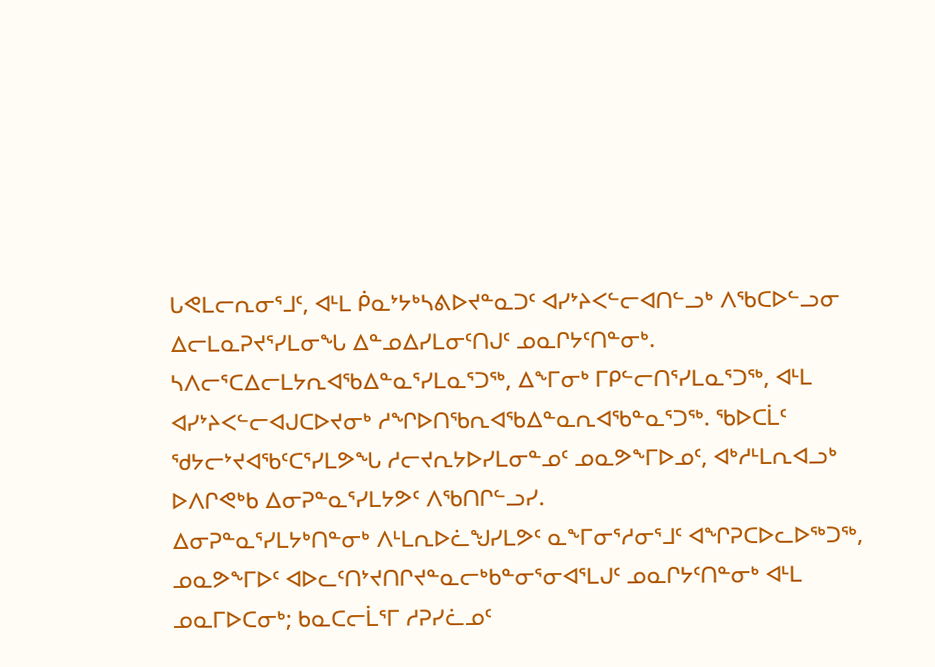ᒐᕙᒪᓕᕆᓂᕐᒧᑦ, ᐊᒻᒪ ᑮᓇᔾᔭᒃᓴᕕᐅᔪᓐᓇᑐᑦ ᐊᓯᔾᔨᐸᓪᓕᐊᑎᓪᓗᒃ ᐱᖃᑕᐅᓪᓗᓂ ᐃᓕᒪᓇᕈᔪᕐᓯᒪᓂᖓ ᐃᓐᓄᐃᓯᒪᓂᑦᑎᒍᑦ ᓄᓇᒋᔭᑦᑎᓐᓂᒃ. ᓴᐱᓕᕐᑕᐃᓕᒪᔭᕆᐊᖃᐃᓐᓇᕐᓯᒪᓇᕐᑐᖅ, ᐃᖕᒥᓂᒃ ᒥᑭᓪᓕᑎᕐᓯᒪᓇᕐᑐᖅ, ᐊᒻᒪ ᐊᓯᔾᔨᐸᓪᓕᐊᒍᑕᐅᔪᓂᒃ ᓱᖏᐅᑎᖃᕆᐊᖃᐃᓐᓇᕆᐊᖃᓐᓇᕐᑐᖅ. ᖃᐅᑕᒫᑦ ᖁᔭᓕᔾᔪᐊᖃᑦᑕᕐᓯᒪᕗᖓ ᓱᓕᔪᕆᔭᐅᓯᒪᓂᓐᓄᑦ ᓄᓇᕗᖕᒥᐅᓄᑦ, ᐊᒃᓱᒻᒪᕆᐊᓗᒃ ᐅᐱᒋᕙᒃᑲ ᐃᓂᕈᓐᓇᕐᓯᒪᔭᕗᑦ ᐱᖃᑎᒋᓪᓗᓯ.
ᐃᓂᕈᓐᓇᕐᓯᒪᔭᒃᑎᓐᓂᒃ ᐱᒻᒪᕆᐅᓛᖑᓯᒪᕗᑦ ᓇᖕᒥᓂᕐᓱᓂᕐᒧᑦ ᐊᖏᕈᑕᐅᓚᐅᖅᑐᖅ, ᓄᓇᕗᖕᒥᐅᑦ ᐊᐅᓚᑦᑎᔾᔪᑎᒋᔪᓐᓇᓕᒃᑲᓐᓂᕐᓂᐊᕐᒪᒍᑦ ᓄᓇᒋᔭᑦᑎᓐᓂᒃ ᐊᒻᒪ ᓄᓇᒥᐅᑕᓂᒃ; ᑲᓇᑕᓕᒫᕐᒥ ᓱᕈᓯᓛᓄᑦ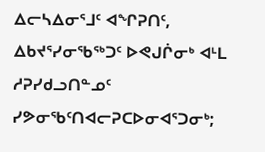ᐃᓕᓴᐃᓂᕐᒧᑦ ᐊᖏᕈᑎᑦ, ᐃᑲᔪᕐᓯᓂᖃᖅᑐᑦ ᐅᕙᒍᒌᓂᒃ ᐊᒻᒪ ᓱᕈᓯᑯᓗᑎᓐᓄᑦ ᓯᕗᓂᖃᑦᑎᐊᓕᕈᑕᐅᓂᐊᕐᑐᓂᒃ;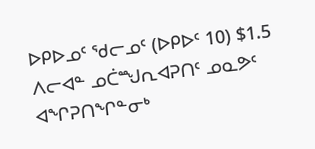ᐅᑭᐅᓄᑦ ᖁᓕᓄᑦ (ᐅᑭᐅᑦ 10) $1.5 ᐱᓕᐊᓐ ᓄᑖᙳᕆᐊᕈᑎᑦ ᓄᓇᕗᑦ ᐊᖏᕈᑎᖏᓐᓂᒃ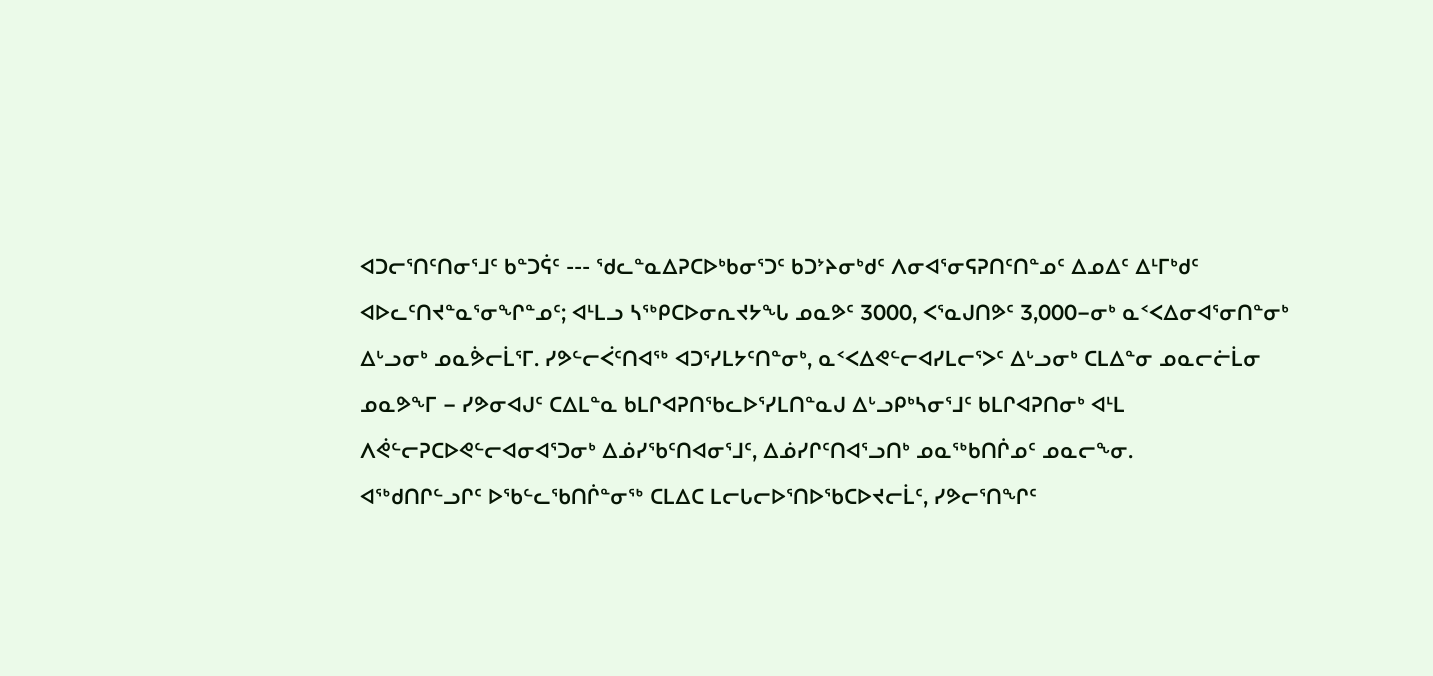ᐊᑐᓕᕐᑎᑦᑎᓂᕐᒧᑦ ᑲᓐᑐᕌᑦ --- ᖁᓚᓐᓇᐃᕈᑕᐅᒃᑲᓂᕐᑐᑦ ᑲᑐᔾᔨᓂᒃᑯᑦ ᐱᓂᐊᕐᓂᕋᕈᑎᑦᑎᓐᓄᑦ ᐃᓄᐃᑦ ᐃᒻᒥᒃᑯᑦ ᐊᐅᓚᑦᑎᔪᓐᓇᕐᓂᖏᓐᓄᑦ; ᐊᒻᒪᓗ ᓴᖅᑭᑕᐅᓂᕆᔪᔭᖓ ᓄᓇᕗᑦ 3000, ᐸᕐᓇᒍᑎᕗᑦ 3,000−ᓂᒃ ᓇᑉᐸᐃᓂᐊᕐᓂᑎᓐᓂᒃ ᐃᒡᓗᓂᒃ ᓄᓇᕘᓕᒫᕐᒥ. ᓯᕗᓪᓕᐹᑦᑎᐊᖅ ᐊᑐᕐᓯᒪᔭᑦᑎᓐᓂᒃ, ᓇᑉᐸᐃᕙᓪᓕᐊᓯᒪᓕᕐᐳᑦ ᐃᒡᓗᓂᒃ ᑕᒪᐃᓐᓂ ᓄᓇᓕᓖᒫᓂ ᓄᓇᕗᖕᒥ − ᓯᕗᓂᐊᒍᑦ ᑕᐃᒪᓐᓇ ᑲᒪᒋᐊᕈᑎᖃᓚᐅᕐᓯᒪᑎᓐᓇᒍ ᐃᒡᓗᑭᒃᓴᓂᕐᒧᑦ ᑲᒪᒋᐊᕈᑎᓂᒃ ᐊᒻᒪ ᐱᕚᓪᓕᕈᑕᐅᕙᓪᓕᐊᓂᐊᕐᑐᓂᒃ ᐃᓅᓯᖃᑦᑎᐊᓂᕐᒧᑦ, ᐃᓅᓯᒋᑦᑎᐊᕐᓗᑎᒃ ᓄᓇᖅᑲᑎᒌᓄᑦ ᓄᓇᓕᖕᓂ.
ᐊᖅᑯᑎᒋᓪᓗᒋᑦ ᐅᖃᓪᓚᖃᑎᒌᓐᓂᖅ ᑕᒪᐃᑕ ᒪᓕᒐᓕᐅᕐᑎᐅᖃᑕᐅᔪᓕᒫᑦ, ᓯᕗᓕᕐᑎᖏᑦ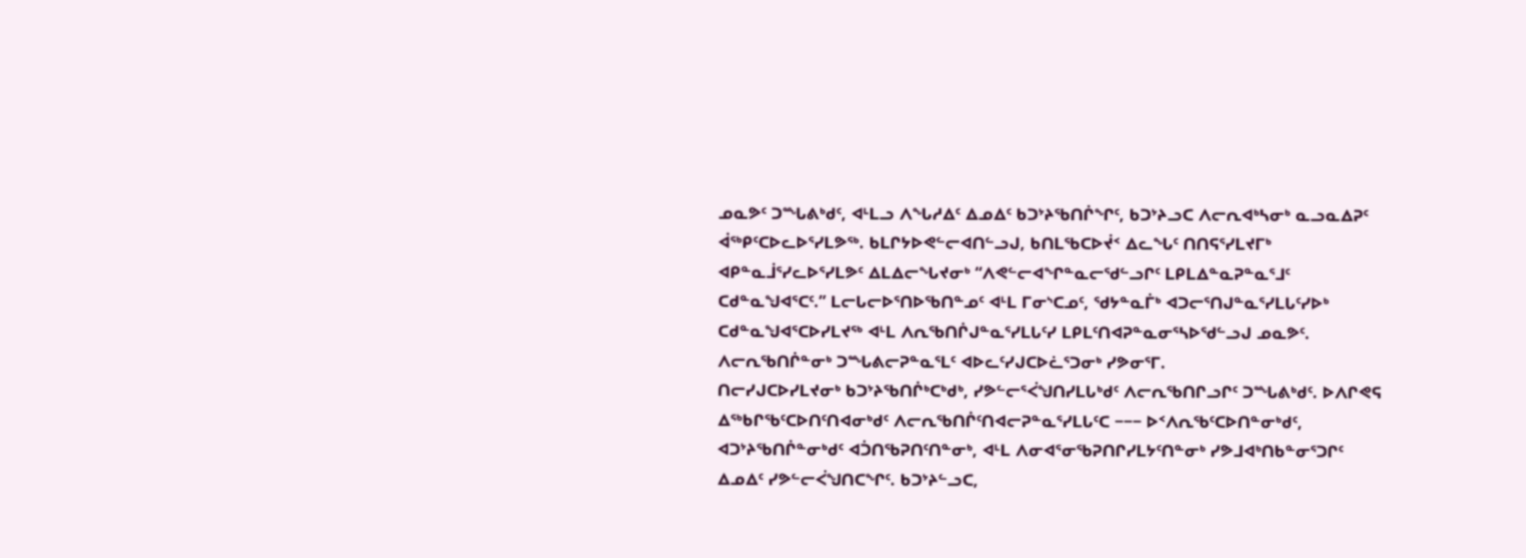ᓄᓇᕗᑦ ᑐᙵᕕᒃᑯᑦ, ᐊᒻᒪᓗ ᐱᖓᓱᐃᑦ ᐃᓄᐃᑦ ᑲᑐᔾᔨᖃᑎᒌᖏᑦ, ᑲᑐᔾᔨᓗᑕ ᐱᓕᕆᐊᒃᓴᓂᒃ ᓇᓗᓇᐃᕈᑦ ᐋᖅᑭᑦᑕᐅᓚᐅᕐᓯᒪᕗᖅ. ᑲᒪᒋᔭᐅᕙᓪᓕᐊᑎᓪᓗᒍ, ᑲᑎᒪᖃᑕᐅᔫᑉ ᐃᓚᖓᑦ ᑎᑎᕋᕐᓯᒪᔪᒥᒃ ᐊᑭᓐᓇᒨᕐᓯᓚᐅᕐᓯᒪᕗᑦ ᐃᒪᐃᓕᖓᔪᓂᒃ “ᐱᕙᓪᓕᐊᖏᓐᓇᓕᖁᓪᓗᒋᑦ ᒪᑭᒪᐃᓐᓇᕈᓐᓇᕐᒧᑦ ᑕᑯᓐᓇᖑᐊᕐᑕᑦ.” ᒪᓕᒐᓕᐅᕐᑎᐅᖃᑎᓐᓄᑦ ᐊᒻᒪ ᒥᓂᔅᑕᓄᑦ, ᖁᔭᓐᓇᒦᒃ ᐊᑐᓕᕐᑎᒍᓐᓇᕐᓯᒪᒐᑦᓯᐅᒃ ᑕᑯᓐᓇᖑᐊᕐᑕᐅᓯᒪᔪᖅ ᐊᒻᒪ ᐱᕆᖃᑎᒌᒍᓐᓇᕐᓯᒪᒐᑦᓯ ᒪᑭᒪᑦᑎᐊᕈᓐᓇᓂᕐᓴᐅᖁᓪᓗᒍ ᓄᓇᕗᑦ. ᐱᓕᕆᖃᑎᒌᓐᓂᒃ ᑐᙵᕕᓕᕈᓐᓇᕐᒪᑦ ᐊᐅᓚᑦᓯᒍᑕᐅᓛᕐᑐᓂᒃ ᓯᕗᓂᕐᒥ.
ᑎᓕᓯᒍᑕᐅᓯᒪᔪᓂᒃ ᑲᑐᔾᔨᖃᑎᒌᒃᑕᒃᑯᒃ, ᓯᕗᓪᓕᕐᐹᖑᑎᓯᒪᒐᒃᑯᑦ ᐱᓕᕆᖃᑎᒋᓗᒋᑦ ᑐᙵᕕᒃᑯᑦ. ᐅᐱᒋᕙᕋ ᐃᖅᑲᒋᖃᑦᑕᐅᑎᑦᑎᐊᓂᒃᑯᑦ ᐱᓕᕆᖃᑎᒌᑦᑎᐊᓕᕈᓐᓇᕐᓯᒪᒐᑦᑕ −−− ᐅᑉᐱᕆᖃᑦᑕᐅᑎᓐᓂᒃᑯᑦ, ᐊᑐᔾᔨᖃᑎᒌᓐᓂᒃᑯᑦ ᐊᑑᑎᖃᕈᑎᑦᑎᓐᓂᒃ, ᐊᒻᒪ ᐱᓂᐊᕐᓂᖃᕈᑎᒋᓯᒪᔭᑦᑎᓐᓂᒃ ᓯᕗᒧᐊᒃᑎᑲᓐᓂᕐᑐᒋᑦ ᐃᓄᐃᑦ ᓯᕗᓪᓕᐹᖑᑎᑕᖏᑦ. ᑲᑐᔾᔨᓪᓗᑕ,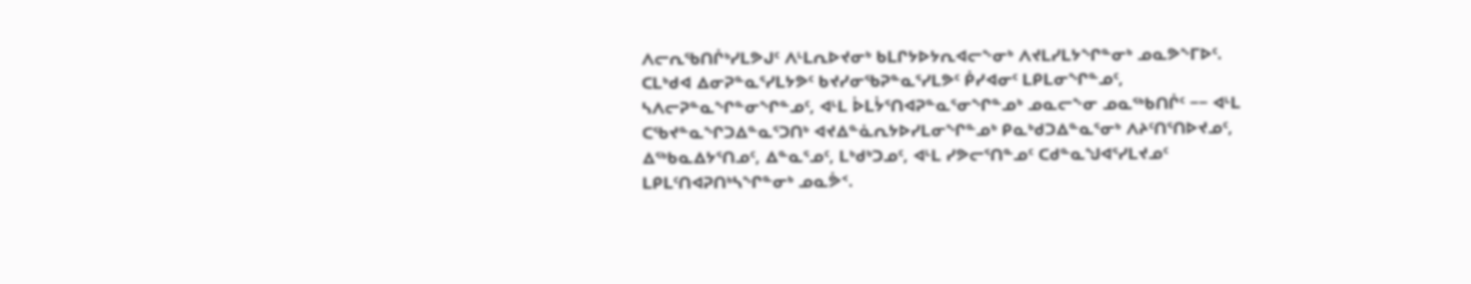ᐱᓕᕆᖃᑎᒌᒃᓯᒪᕗᒍᑦ ᐱᒻᒪᕆᐅᔪᓂᒃ ᑲᒪᒋᔭᐅᔭᕆᐊᓕᖕᓂᒃ ᐱᔪᒪᓯᒪᔭᖏᓐᓂᒃ ᓄᓇᕗᖕᒥᐅᑦ.
ᑕᒪᒃᑯᐊ ᐃᓂᕈᓐᓇᕐᓯᒪᔭᕗᑦ ᑲᔪᓯᓂᖃᕈᓐᓇᕐᓯᒪᕗᑦ ᑮᓯᐊᓂᑦ ᒪᑭᒪᓂᖏᓐᓄᑦ, ᓴᐱᓕᕈᓐᓇᖏᓐᓂᖏᓐᓄᑦ, ᐊᒻᒪ ᐆᒪᔮᕐᑎᐊᕈᓐᓇᕐᓂᖏᓐᓄᒃ ᓄᓇᓕᖕᓂ ᓄᓇᖅᑲᑎᒌᑦ −− ᐊᒻᒪ ᑕᖃᔪᓐᓇᖏᑐᐃᓐᓇᕐᑐᑎᒃ ᐊᔪᐃᓐᓈᕆᔭᐅᓯᒪᓂᖏᓐᓄᒃ ᑭᓇᒃᑯᑐᐃᓐᓇᕐᓂᒃ ᐱᔨᑦᑎᕐᑎᐅᔪᓄᑦ, ᐃᖅᑲᓇᐃᔭᕐᑎᓄᑦ, ᐃᓐᓇᕐᓄᑦ, ᒪᒃᑯᒃᑐᓄᑦ, ᐊᒻᒪ ᓯᕗᓕᕐᑎᓐᓄᑦ ᑕᑯᓐᓇᖑᐊᕐᓯᒪᔪᓄᑦ ᒪᑭᒪᑦᑎᐊᕈᑎᒃᓴᖏᓐᓂᒃ ᓄᓇᕘᑉ.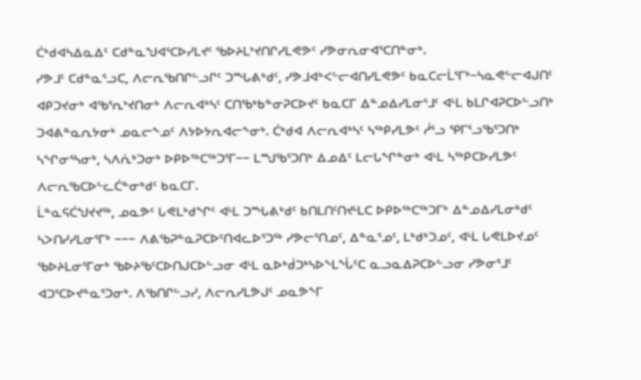ᑖᒃᑯᐊᓴᐃᓇᐃᑦ ᑕᑯᓐᓇᖑᐊᕐᑕᐅᓯᒪᔪᑦ ᖃᐅᔨᒪᔾᔪᑎᒋᓯᒪᕙᕗᑦ ᓯᕗᓂᕆᓂᐊᕐᑕᑎᓐᓂᒃ.
ᓯᕗᒧᑦ ᑕᑯᓐᓇᕐᓗᑕ, ᐱᓕᕆᖃᑎᒋᓪᓗᒋᑦ ᑐᙵᕕᒃᑯᑦ, ᓯᕗᒧᐊᒃᐸᓪᓕᐊᑎᓯᒪᕙᕗᑦ ᑲᓇᑕᓕᒫᕐᒥᒃ−ᓴᓇᕙᓪᓕᐊᒍᑎᑦ ᐊᑭᑐᔪᓂᒃ ᐊᖃᕐᕆᔾᔪᑎᓂᒃ ᐱᓕᕆᐊᒃᓴᑦ ᑕᑎᖃᒃᑲᓐᓂᕈᑕᐅᔪᑦ ᑲᓇᑕᒥ ᐃᓐᓄᐃᓯᒪᓂᕐᒧᑦ ᐊᒻᒪ ᑲᒪᒋᐊᕈᑕᐅᓪᓗᑎᒃ ᑐᐊᕕᓐᓇᕆᔭᓂᒃ ᓄᓇᓕᖕᓄᑦ ᐱᔭᐅᔭᕆᐊᓕᖕᓂᒃ. ᑖᒃᑯᐊ ᐱᓕᕆᐊᒃᓴᑦ ᓴᖅᑭᓯᒪᕗᑦ ᓲᕐᓗ ᕿᒥᕐᓗᖃᕐᑐᑎᒃ ᓴᖏᓂᕐᓴᓂᒃ, ᓴᐱᕇᒃᑐᓂᒃ ᐅᑭᐅᖅᑕᖅᑐᕐᒥ−− ᒪᙳᖃᕐᑐᑎᒃ ᐃᓄᐃᑦ ᒪᓕᒐᖏᓐᓂᒃ ᐊᒻᒪ ᓴᖅᑭᑕᐅᓯᒪᕗᑦ ᐱᓕᕆᖃᑕᐅᓪᓚᑖᓐᓂᒃᑯᑦ ᑲᓇᑕᒥ.
ᒫᓐᓇᕋᑖᖑᔪᔪᖅ, ᓄᓇᕗᑦ ᒐᕙᒪᒃᑯᖏᑦ ᐊᒻᒪ ᑐᙵᕕᒃᑯᑦ ᑲᑎᒪᑎᑦᑎᔪᒻᒪᑕ ᐅᑭᐅᖅᑕᖅᑐᒥᒃ ᐃᓐᓄᐃᓯᒪᓂᒃᑯᑦ ᓴᐳᑎᓯᓯᒪᓂᕐᒥᒃ −−− ᐱᕕᖃᕈᓐᓇᕈᑕᐅᑦᑎᐊᓚᐅᕐᑐᖅ ᓯᕗᓕᕐᑎᓄᑦ, ᐃᓐᓇᕐᓄᑦ, ᒪᒃᑯᒃᑐᓄᑦ, ᐊᒻᒪ ᒐᕙᒪᐅᔪᓄᑦ ᖃᐅᔨᒪᓂᕐᒥᓂᒃ ᖃᐅᔨᖃᑦᑕᐅᑎᒍᑕᐅᓪᓗᓂ ᐊᒻᒪ ᓇᐅᒃᑰᑐᒃᓴᐅᖕᒪᖔᑦᑕ ᓇᓗᓇᐃᕈᑕᐅᓪᓗᓂ ᓯᕗᓂᕐᒧᑦ ᐊᑐᕐᑕᐅᔪᓐᓇᕐᑐᓂᒃ. ᐱᖃᑎᒋᓪᓗᓯ, ᐱᓕᕆᓯᒪᕗᒍᑦ ᓄᓇᕗᖕᒥ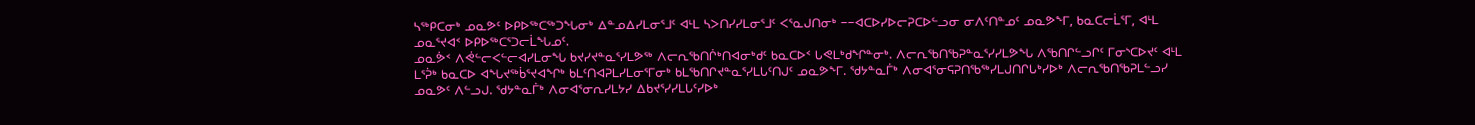ᓴᖅᑭᑕᓂᒃ ᓄᓇᕗᑦ ᐅᑭᐅᖅᑕᖅᑐᖓᓂᒃ ᐃᓐᓄᐃᓯᒪᓂᕐᒧᑦ ᐊᒻᒪ ᓴᐳᑎᓯᓯᒪᓂᕐᒧᑦ ᐸᕐᓇᒍᑎᓂᒃ −−ᐊᑕᐅᓯᐅᓕᕈᑕᐅᓪᓗᓂ ᓂᐱᑦᑎᓐᓄᑦ ᓄᓇᕗᖕᒥ, ᑲᓇᑕᓕᒫᕐᒥ, ᐊᒻᒪ ᓄᓇᕐᔪᐊᑉ ᐅᑭᐅᖅᑕᕐᑐᓕᒫᖓᓄᑦ.
ᓄᓇᕘᑉ ᐱᕚᓪᓕᐸᓪᓕᐊᓯᒪᓂᖓ ᑲᔪᓯᔪᓐᓇᕐᓯᒪᕗᖅ ᐱᓕᕆᖃᑎᒌᒃᑎᐊᓂᒃᑯᑦ ᑲᓇᑕᐅᑉ ᒐᕙᒪᒃᑯᖏᓐᓂᒃ. ᐱᓕᕆᖃᑎᖃᕈᓐᓇᕐᓯᓯᒪᕗᖓ ᐱᖃᑎᒋᓪᓗᒋᑦ ᒥᓂᔅᑕᐅᔪᑦ ᐊᒻᒪ ᒪᕐᕉᒃ ᑲᓇᑕᐅ ᐊᖓᔪᖅᑳᕐᔪᐊᖏᒃ ᑲᒪᑦᑎᐊᕈᒪᓯᒪᓂᕐᒥᓂᒃ ᑲᒪᖃᑎᒋᔪᓐᓇᕐᓯᒪᒐᑦᑎᒍᑦ ᓄᓇᕗᖕᒥ. ᖁᔭᓐᓇᒦᒃ ᐱᓂᐊᕐᓂᕋᕈᑎᖃᖅᓯᒪᒍᑎᒋᒐᒃᓯᐅᒃ ᐱᓕᕆᖃᑎᖃᕈᒪᓪᓗᓯ ᓄᓇᕗᑦ ᐱᓪᓗᒍ. ᖁᔭᓐᓇᒦᒃ ᐱᓂᐊᕐᓂᕆᓯᒪᔭᓯ ᐃᑲᔪᕐᓯᓯᒪᒐᑦᓯᐅᒃ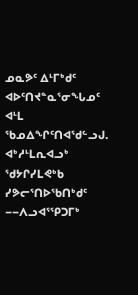ᓄᓇᕗᑦ ᐃᒻᒥᒃᑯᑦ ᐊᐅᑦᑎᔪᓐᓇᕐᓂᖓᓄᑦ ᐊᒻᒪ ᖃᓄᐃᖏᑦᑎᐊᖁᓪᓗᒍ.
ᐊᒃᓱᒻᒪᕆᐊᓗᒃ ᖁᔭᒋᓯᒪᕙᒃᑲ ᓯᕗᓕᕐᑎᐅᖃᑎᒃᑯᑦ −−ᐱᓗᐊᕐᕿᑐᒥᒃ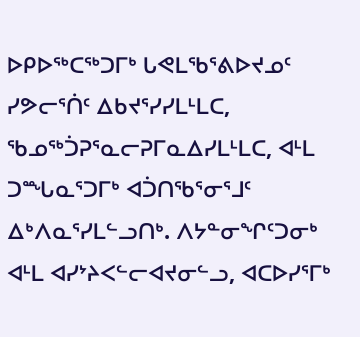ᐅᑭᐅᖅᑕᖅᑐᒥᒃ ᒐᕙᒪᖃᕐᕕᐅᔪᓄᑦ ᓯᕗᓕᕐᑏᑦ ᐃᑲᔪᕐᓯᓯᒪᒻᒪᑕ, ᖃᓄᖅᑑᕈᕐᓇᓕᕈᒥᓇᐃᓯᒪᒻᒪᑕ, ᐊᒻᒪ ᑐᙵᓇᕐᑐᒥᒃ ᐊᑑᑎᖃᕐᓂᕐᒧᑦ ᐃᒃᐱᓇᕐᓯᒪᓪᓗᑎᒃ. ᐱᔭᓐᓂᖏᑦᑐᓂᒃ ᐊᒻᒪ ᐊᓯᔾᔨᐸᓪᓕᐊᔪᓂᓪᓗ, ᐊᑕᐅᓯᕐᒥᒃ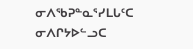ᓂᐱᖃᕈᓐᓇᕐᓯᒪᒐᑦᑕ ᓂᐱᒋᔭᐅᓪᓗᑕ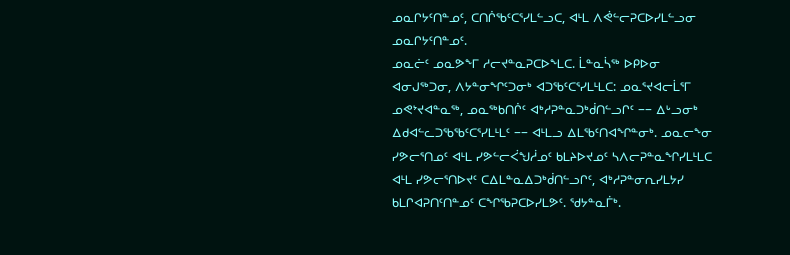ᓄᓇᒋᔭᑦᑎᓐᓄᑦ, ᑕᑎᒌᖃᑦᑕᕐᓯᒪᓪᓗᑕ, ᐊᒻᒪ ᐱᕚᓪᓕᕈᑕᐅᓯᒪᓪᓗᓂ ᓄᓇᒋᔭᑦᑎᓐᓄᑦ.
ᓄᓇᓖᑦ ᓄᓇᕗᖕᒥ ᓱᓕᔪᓐᓇᕈᑕᐅᖕᒪᑕ. ᒫᓐᓇᓵᖅ ᐅᑭᐅᓂ ᐊᓂᒍᖅᑐᓂ, ᐱᔭᓐᓂᖏᑦᑐᓂᒃ ᐊᑐᖃᑦᑕᕐᓯᒪᒻᒪᑕ: ᓄᓇᕐᔪᐊᓕᒫᕐᒥ ᓄᕙᔾᔪᐊᓐᓇᖅ, ᓄᓇᖅᑲᑎᒌᑦ ᐊᒃᓱᕈᓐᓇᑐᒃᑰᑎᓪᓗᒋᑦ −− ᐃᒡᓗᓂᒃ ᐃᑯᐊᓪᓚᑐᖃᖃᑦᑕᕐᓯᒪᒻᒪᑦ −− ᐊᒻᒪᓗ ᐃᒪᖃᑦᑎᐊᖏᓐᓂᒃ. ᓄᓇᓕᖕᓂ ᓯᕗᓕᕐᑎᓄᑦ ᐊᒻᒪ ᓯᕗᓪᓕᐹᖑᓲᓄᑦ ᑲᒪᔨᐅᔪᓄᑦ ᓴᐱᓕᕈᓐᓇᖏᓯᒪᒻᒪᑕ ᐊᒻᒪ ᓯᕗᓕᕐᑎᐅᔪᑦ ᑕᐃᒪᓐᓇᐃᑐᒃᑰᑎᓪᓗᒋᑦ, ᐊᒃᓱᕈᓐᓂᕆᓯᒪᔭᓯ ᑲᒪᒋᐊᕈᑎᑦᑎᓐᓄᑦ ᑕᖏᖃᕈᑕᐅᓯᒪᕗᑦ. ᖁᔭᓐᓇᒦᒃ.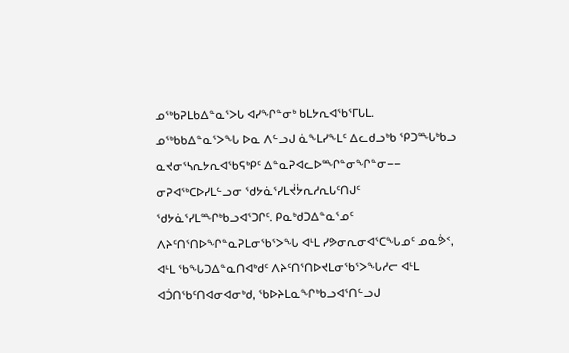ᓄᖅᑲᕈᒪᑲᐃᓐᓇᕐᐳᒐ ᐊᓯᖏᓐᓂᒃ ᑲᒪᔭᕆᐊᖃᕐᒥᒐᒪ. ᓄᖅᑲᑲᐃᓐᓇᕐᐳᖓ ᐅᓇ ᐱᓪᓗᒍ ᓈᖕᒪᓯᖕᒪᑦ ᐃᓚᑯᓗᒃᑲ ᕿᑐᙵᒃᑲᓗ ᓇᔪᓂᕐᓴᕆᔭᕆᐊᖃᕋᒃᑭᑦ ᐃᓐᓇᕈᐊᓚᐅᙱᓐᓂᖏᓐᓂ−− ᓂᕈᐊᖅᑕᐅᓯᒪᓪᓗᓂ ᖁᔭᓈᕐᓯᒪᔫᔮᕆᓱᕆᒐᑦᑎᒍᑦ ᖁᔭᓈᕐᓯᒪᙱᒃᑲᓗᐊᕐᑐᒋᑦ. ᑭᓇᒃᑯᑐᐃᓐᓇᕐᓄᑦ ᐱᔨᑦᑎᕐᑎᐅᖏᓐᓇᕈᒪᓂᖃᕐᐳᖓ ᐊᒻᒪ ᓯᕗᓂᕆᓂᐊᕐᑕᖓᓄᑦ ᓄᓇᕘᑉ, ᐊᒻᒪ ᖃᖓᑐᐃᓐᓇᑎᐊᒃᑯᑦ ᐱᔨᑦᑎᕐᑎᐅᔪᒪᓂᖃᕐᐳᖓᓱᓕ ᐊᒻᒪ ᐊᑑᑎᖃᑦᑎᐊᓂᐊᓂᒃᑯ, ᖃᐅᔨᒪᓇᖏᒃᑲᓗᐊᕐᑎᓪᓗᒍ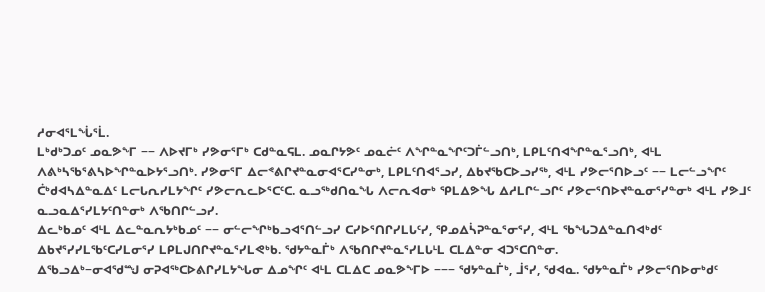ᓱᓂᐊᕐᒪᖔᕐᒫ.
ᒪᒃᑯᒃᑐᓄᑦ ᓄᓇᕗᖕᒥ −− ᐱᐅᔪᒥᒃ ᓯᕗᓂᕐᒥᒃ ᑕᑯᓐᓇᕋᒪ. ᓄᓇᒋᔭᕗᑦ ᓄᓇᓖᑦ ᐱᖏᓐᓇᖏᑦᑐᒦᓪᓗᑎᒃ, ᒪᑭᒪᑦᑎᐊᖏᓐᓇᕐᓗᑎᒃ, ᐊᒻᒪ ᐱᕕᒃᓴᖃᕐᕕᓴᐅᖏᓐᓇᐅᔭᕐᓗᑎᒃ. ᓯᕗᓂᕐᒥ ᐃᓕᕝᕕᒋᔪᓐᓇᓂᐊᕐᑕᓯᓐᓂᒃ, ᒪᑭᒪᑦᑎᐊᕐᓗᓯ, ᐃᑲᔪᖃᑕᐅᓗᓯᖅ, ᐊᒻᒪ ᓯᕗᓕᕐᑎᐅᓗᑦ −− ᒪᓕᓪᓗᖏᑦ ᑖᒃᑯᐊᓴᐃᓐᓇᐃᑦ ᒪᓕᒐᕆᓯᒪᔭᖏᑦ ᓯᕗᓕᕆᓚᐅᕐᑕᑦᑕ. ᓇᓗᖅᑯᑎᓇᖓ ᐱᓕᕆᐊᓂᒃ ᕿᒪᐃᕗᖓ ᐃᓱᒪᒋᓪᓗᒋᑦ ᓯᕗᓕᕐᑎᐅᔪᓐᓇᓂᕐᓯᓐᓂᒃ ᐊᒻᒪ ᓯᕗᒧᑦ ᓇᓗᓇᐃᕐᓯᒪᔭᑦᑎᓐᓂᒃ ᐱᖃᑎᒋᓪᓗᓯ.
ᐃᓚᒃᑲᓄᑦ ᐊᒻᒪ ᐃᓚᓐᓇᕆᔭᒃᑲᓄᑦ −− ᓂᓪᓕᖏᒃᑲᓗᐊᕐᑎᓪᓗᓯ ᑕᓯᐅᕐᑎᒋᓯᒪᒐᑦᓯ, ᕿᓄᐃᓵᕈᓐᓇᕐᓂᕐᓯ, ᐊᒻᒪ ᖃᖓᑐᐃᓐᓇᑎᐊᒃᑯᑦ ᐃᑲᔪᕐᓯᓯᒪᖃᑦᑕᓯᒪᓂᕐᓯ ᒪᑭᒪᒍᑎᒋᔪᓐᓇᕐᓯᒪᕙᒃᑲ. ᖁᔭᓐᓇᒦᒃ ᐱᖃᑎᒋᔪᓐᓇᕐᓯᒪᒐᒻᒪ ᑕᒪᐃᓐᓂ ᐊᑐᕐᑕᑎᓐᓂ.
ᐃᖃᓗᐃᒃ−ᓂᐊᖁᙳ ᓂᕈᐊᖅᑕᐅᕕᒋᓯᒪᔭᖓᓂ ᐃᓄᖏᑦ ᐊᒻᒪ ᑕᒪᐃᑕ ᓄᓇᕗᖕᒥᐅ −−− ᖁᔭᓐᓇᒦᒃ, ᒨᕐᓯ, ᖁᐊᓇ. ᖁᔭᓐᓇᒦᒃ ᓯᕗᓕᕐᑎᐅᓂᒃᑯᑦ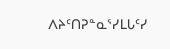ᐱᔨᑦᑎᕈᓐᓇᕐᓯᒪᒐᑦᓯ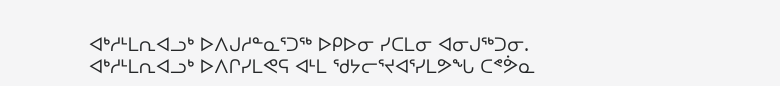ᐊᒃᓱᒻᒪᕆᐊᓗᒃ ᐅᐱᒍᓱᓐᓇᕐᑐᖅ ᐅᑭᐅᓂ ᓯᑕᒪᓂ ᐊᓂᒍᖅᑐᓂ. ᐊᒃᓱᒻᒪᕆᐊᓗᒃ ᐅᐱᒋᓯᒪᕙᕋ ᐊᒻᒪ ᖁᔭᓕᕐᔪᐊᕐᓯᒪᕗᖓ ᑕᕝᕘᓇ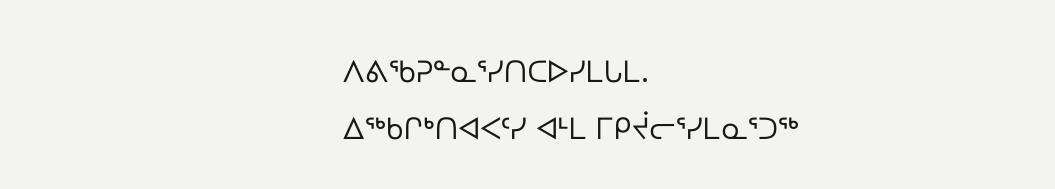ᐱᕕᖃᕈᓐᓇᕐᓯᑎᑕᐅᓯᒪᒐᒪ.
ᐃᖅᑲᒋᒃᑎᐊᐸᑦᓯ ᐊᒻᒪ ᒥᑭᔫᓕᕐᓯᒪᓇᕐᑐᖅ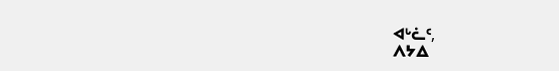ᐊᒡᓛᑦ,
ᐱᔭᐃ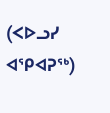(ᐸᐅᓗᓯ ᐊᕿᐊᕈᖅ)